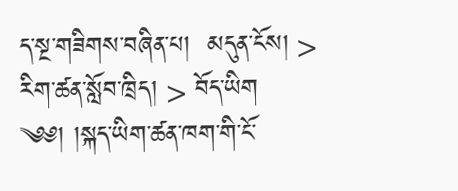ད་སྔ་གཟིགས་བཞིན་པ།  མདུན་ངོས། > རིག་ཚན་སློབ་ཁྲིད། > བོད་ཡིག
༄༅། །སྐད་ཡིག་ཚན་ཁག་གི་ངོ་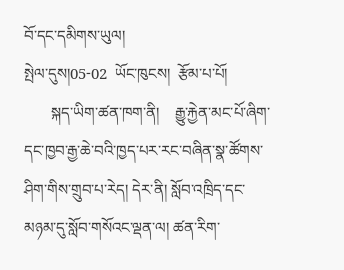བོ་དང་དམིགས་ཡུལ།
སྤེལ་དུས།05-02  ཡོང་ཁུངས།  རྩོམ་པ་པོ།
       སྐད་ཡིག་ཚན་ཁག་ནི།    རྒྱུ་རྐྱེན་མང་པོ་ཞིག་དང་ཁྱབ་རྒྱ་ཆེ་བའི་ཁྱད་པར་རང་བཞིན་སྣ་ཚོགས་ཤིག་གིས་གྲུབ་པ་རེད། དེར་ནི། སློབ་འཁྲིད་དང་མཉམ་དུ་སློབ་གསོའང་ལྡན་ལ། ཚན་རིག་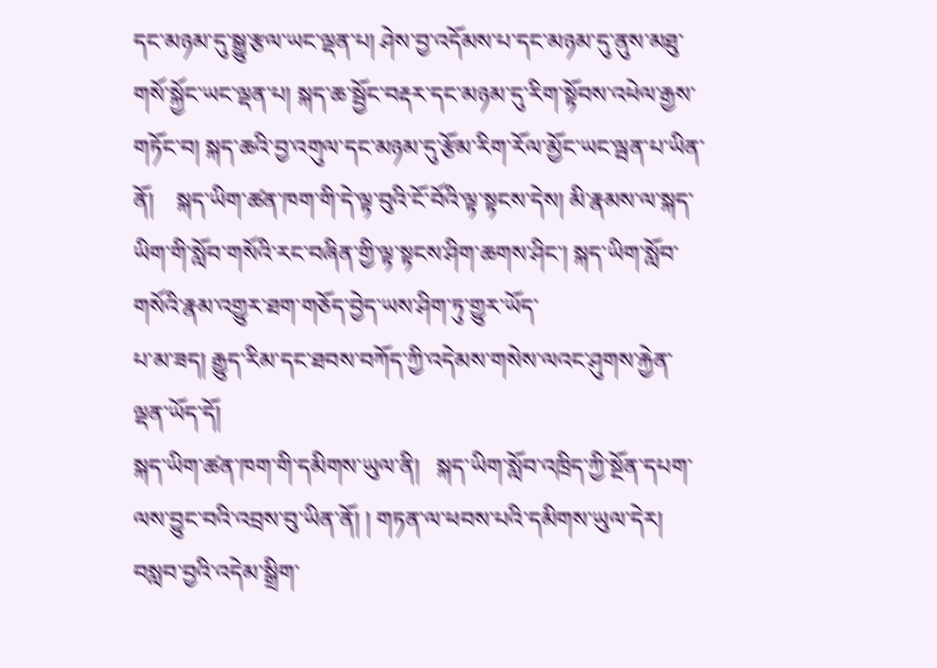དང་མཉམ་དུ་སྒྱུ་རྩལ་ཡང་ལྡན་པ། ཤེས་བྱ་འདོམས་པ་དང་མཉམ་དུ་ནུས་མཐུ་གསོ་སྐྱོང་ཡང་ལྡན་པ། སྐད་ཆ་སྦྱོང་བརྡར་དང་མཉམ་དུ་རིག་སྟོབས་འཕེལ་རྒྱས་གཏོང་བ། སྐད་ཆའི་བྱ་འགུལ་དང་མཉམ་དུ་རྩོམ་རིག་རོལ་མྱོང་ཡང་ལྦན་པ་ཡིན་ནོ།    སྐད་ཡིག་ཚན་ཁག་གི་དེ་ལྟ་བུའི་ངོ་བོའི་ལྟ་སྟངས་དེས། མི་རྣམས་ལ་སྐད་ཡིག་གི་སློབ་གསོའི་རང་བཞིན་གྱི་ལྟ་སྟངས་ཤིག་ཆགས་ཤིང་། སྐད་ཡིག་སློབ་གསོའི་རྣམ་འགྱུར་ཐག་གཅོད་བྱེད་ཡས་ཤིག་ཏུ་གྱུར་ཡོད་
པ་མ་ཟད། རྒྱུད་རིམ་དང་ཐབས་བཀོད་ཀྱི་འདེམས་གསེས་ལའང་ཤུགས་རྐྱེན་ལྡན་ཡོད་དོ།
སྐད་ཡིག་ཚན་ཁག་གི་དམིགས་ཡུལ་ནི།   སྐད་ཡིག་སློབ་འཁྲིད་ཀྱི་སྔོན་དཔག་ལས་བྱུང་བའི་འབྲས་བུ་ཡིན་ནོ། ། གཏན་ལ་ཕབས་པའི་དམིགས་ཡུལ་དེར།   བསླབ་བྱའི་འདེམ་སྒྲིག་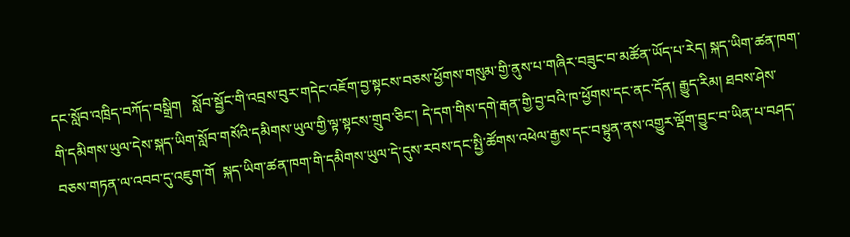དང་སློབ་འཁྲིད་བཀོད་བསྒྲིག   སློབ་སྦྱོང་གི་འབྲས་བུར་གདེང་འཇོག་བྱ་སྟངས་བཅས་ཕྱོགས་གསུམ་གྱི་ནུས་པ་གཞིར་བཟུང་བ་མཚོན་ཡོད་པ་རེད། སྐད་ཡིག་ཚན་ཁག་གི་དམིགས་ཡུལ་དེས་སྐད་ཡིག་སློབ་གསོའི་དམིགས་ཡུལ་གྱི་ལྟ་སྟངས་གྲུབ་ཅིང་། དེ་དག་གིས་དགེ་རྒན་གྱི་བྱ་བའི་ཁ་ཕྱོགས་དང་ནང་དོན། རྒྱུད་རིམ། ཐབས་ཤེས་བཅས་གཏན་ལ་འབབ་དུ་འཇུག་གོ  སྐད་ཡིག་ཚན་ཁག་གི་དམིགས་ཡུལ་དེ་དུས་རབས་དང་སྤྱི་ཚོགས་འཕེལ་རྒྱས་དང་བསྟུན་ནས་འགྱུར་ལྡོག་བྱུང་བ་ཡིན་པ་བཤད་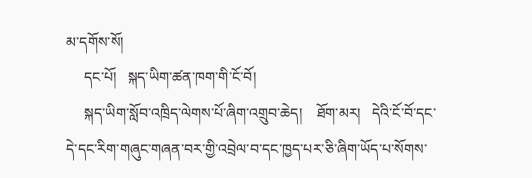མ་དགོས་སོ།
     དང་པོ།   སྐད་ཡིག་ཚན་ཁག་གི་ངོ་བོ།
     སྐད་ཡིག་སློབ་འཁྲིད་ལེགས་པོ་ཞིག་འགྲུབ་ཆེད།    ཐོག་མར།   དེའི་ངོ་བོ་དང་དེ་དང་རིག་གཞུང་གཞན་བར་གྱི་འབྲེལ་བ་དང་ཁྱད་པར་ཅི་ཞིག་ཡོད་པ་སོགས་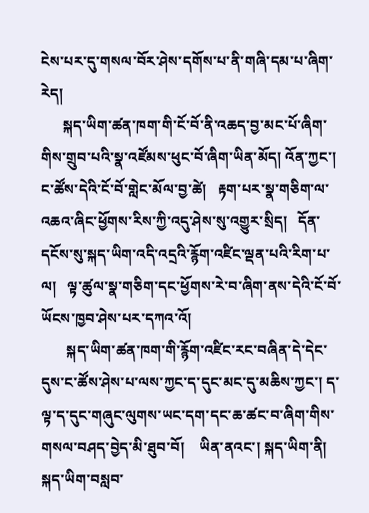ངེས་པར་དུ་གསལ་བོར་ཤེས་དགོས་པ་ནི་གཞི་དམ་པ་ཞིག་རེད།
      སྐད་ཡིག་ཚན་ཁག་གི་ངོ་བོ་ནི་འཆད་བྱ་མང་པོ་ཞིག་གིས་གྲུབ་པའི་སྣ་འཛོམས་ཕུང་བོ་ཞིག་ཡིན་མོད། འོན་ཀྱང་། ང་ཚོས་དེའི་ངོ་བོ་གླེང་མོལ་བྱ་ཚེ།   རྟག་པར་སྣ་གཅིག་ལ་འཆའ་ཞིང་ཕྱོགས་རིས་ཀྱི་འདུ་ཤེས་སུ་འགྱུར་སྲིད།   དོན་དངོས་སུ་སྐད་ཡིག་འདི་འདྲའི་རྙོག་འཛིང་ལྡན་པའི་རིག་པ་ལ།   ལྟ་ཚུལ་སྣ་གཅིག་དང་ཕྱོགས་རེ་བ་ཞིག་ནས་དེའི་ངོ་བོ་ཡོངས་ཁྱབ་ཤེས་པར་དཀའ་འོ།
       སྐད་ཡིག་ཚན་ཁག་གི་རྙོག་འཛིང་རང་བཞིན་དེ་དེང་དུས་ང་ཚོས་ཤེས་པ་ལས་ཀྱང་ད་དུང་མང་དུ་མཆིས་ཀྱང་། ད་ལྟ་ད་དུང་གཞུང་ལུགས་ཡང་དག་དང་ཆ་ཚང་བ་ཞིག་གིས་གསལ་བཤད་བྱེད་མི་ཐུབ་བོ།    ཡིན་ནའང་། སྐད་ཡིག་ནི། སྐད་ཡིག་བསླབ་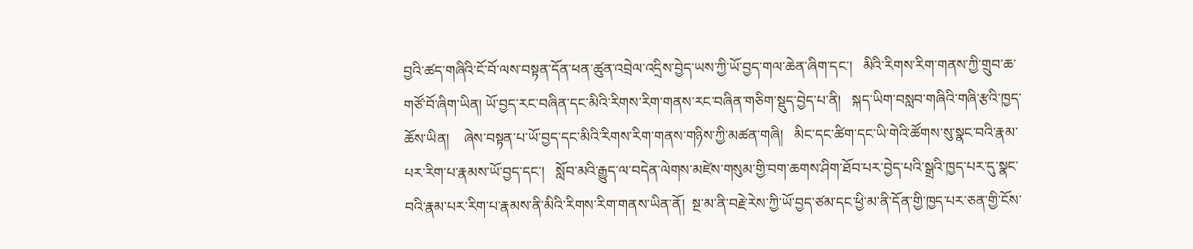བྱའི་ཚད་གཞིའི་ངོ་བོ་ལས་བསྟན་དོན་ཕན་ཚུན་འབྲེལ་འདྲིས་བྱེད་ཡས་ཀྱི་ཡོ་བྱད་གལ་ཆེན་ཞིག་དང་།   མིའི་རིགས་རིག་གནས་ཀྱི་གྲུབ་ཆ་གཙོ་བོ་ཞིག་ཡིན། ཡོ་བྱད་རང་བཞིན་དང་མིའི་རིགས་རིག་གནས་རང་བཞིན་གཅིག་སྡུད་བྱེད་པ་ནི།   སྐད་ཡིག་བསླབ་གཞིའི་གཞི་རྩའི་ཁྱད་ཆོས་ཡིན།    ཞེས་བསྟན་པ་ཡོ་བྱད་དང་མིའི་རིགས་རིག་གནས་གཉིས་ཀྱི་མཚན་གཞི།   མིང་དང་ཚིག་དང་ཡི་གེའི་ཚོགས་སུ་སྣང་བའི་རྣམ་པར་རིག་པ་རྣམས་ཡོ་བྱད་དང་།   སློབ་མའི་རྒྱུད་ལ་བདེན་ལེགས་མཛེས་གསུམ་གྱི་བག་ཆགས་ཤིག་ཐོབ་པར་བྱེད་པའི་སྒྲའི་ཁྱད་པར་དུ་སྣང་བའི་རྣམ་པར་རིག་པ་རྣམས་ནི་མིའི་རིགས་རིག་གནས་ཡིན་ནོ།  སྔ་མ་ནི་བརྗེ་རེས་ཀྱི་ཡོ་བྱད་ཙམ་དང་ཕྱི་མ་ནི་དོན་གྱི་ཁྱད་པར་ཅན་གྱི་ངོས་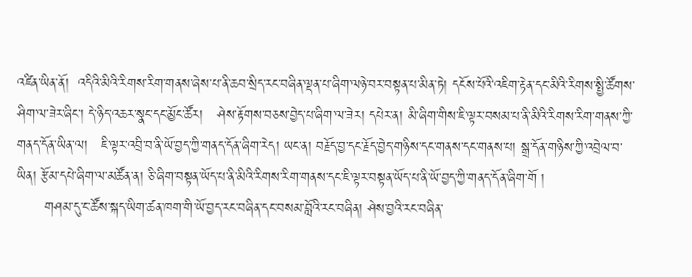འཛིན་ཡིན་ནོ།  འདིའི་མིའི་རིགས་རིག་གནས་ཞེས་པ་ནི་ཆབ་སྲིད་རང་བཞིན་ལྡན་པ་ཞིག་ལཉེ་བར་བསྟན་པ་མིན་ཏེ། དངོས་པོའི་འཇིག་རྟེན་དང་མིའི་རིགས་སྤྱི་ཚོགས་ཤིག་ལ་ཟེར་ཞིང་། དེ་ཉིད་འཆར་སྣང་དང་མྱོང་ཚོར།   ཤེས་རྟོགས་བཅས་བྱེད་པ་ཞིག་ལ་ཟེར། དཔེར་ན། མི་ཞིག་གིས་ཇི་ལྟར་བསམ་པ་ནི་མིའི་རིགས་རིག་གནས་ཀྱི་གནད་དོན་ཡིན་ལ།   ཇི་ལྟར་འབྲི་བ་ནི་ཡོ་བྱད་ཀྱི་གནད་དོན་ཞིག་རེད། ཡང་ན། བརྗོད་བྱ་དང་རྗོད་བྱེད་གཉིས་དང་གནས་དང་གནས་པ། སྒྲ་དོན་གཉིས་ཀྱི་འབྲེལ་བ་ཡིན། རྩོམ་དཔེ་ཞིག་ལ་མཚོན་ན། ཅི་ཞིག་བསྟན་ཡོད་པ་ནི་མིའི་རིགས་རིག་གནས་དང་ཇི་ལྟར་བསྟན་ཡོད་པ་ནི་ཡོ་བྱད་ཀྱི་གནད་དོན་ཞིག་གོ །
      གཤམ་དུ་ང་ཚོས་སྐད་ཡིག་ཚན་ཁག་གི་ཡོ་བྱད་རང་བཞིན་དང་བསམ་བློའི་རང་བཞིན། ཤེས་བྱའི་རང་བཞིན་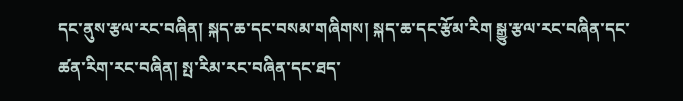དང་ནུས་རྩལ་རང་བཞིན། སྐད་ཆ་དང་བསམ་གཞིགས། སྐད་ཆ་དང་རྩོམ་རིག སྒྱུ་རྩལ་རང་བཞིན་དང་ཚན་རིག་རང་བཞིན། སྤ་རིམ་རང་བཞིན་དང་ཐད་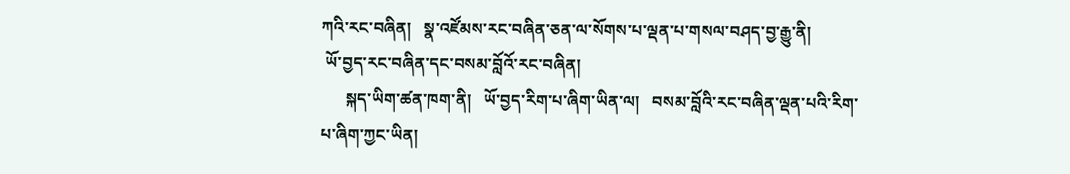ཀའི་རང་བཞིན།   སྣ་འཛོམས་རང་བཞིན་ཅན་ལ་སོགས་པ་ལྡན་པ་གསལ་བཤད་བྱ་རྒྱུ་ནི།
 ཡོ་བྱད་རང་བཞིན་དང་བསམ་བློའོ་རང་བཞིན།
      སྐད་ཡིག་ཚན་ཁག་ནི།   ཡོ་བྱད་རིག་པ་ཞིག་ཡིན་ལ།   བསམ་བློའི་རང་བཞིན་ལྡན་པའི་རིག་པ་ཞིག་ཀྱང་ཡིན།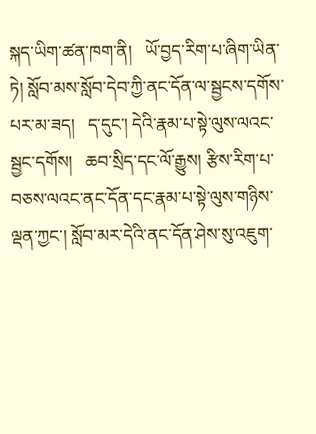སྐད་ཡིག་ཚན་ཁག་ནི།   ཡོ་བྱད་རིག་པ་ཞིག་ཡིན་ཏེ། སློབ་མས་སློབ་དེབ་ཀྱི་ནང་དོན་ལ་སྦྱངས་དགོས་པར་མ་ཟད།   ད་དུང་། དེའི་རྣམ་པ་སྟེ་ལུས་ལའང་སྦྱང་དགོས།   ཆབ་སྲིད་དང་ལོ་རྒྱུས། རྩིས་རིག་པ་བཅས་ལའང་ནང་དོན་དང་རྣམ་པ་སྟེ་ལུས་གཉིས་ལྡན་ཀྱང་། སློབ་མར་དེའི་ནང་དོན་ཤེས་སུ་འཇུག་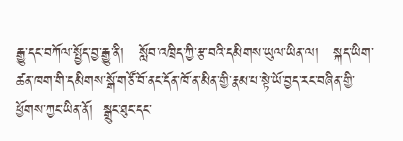རྒྱུ་དང་བཀོལ་སྤྱོད་བྱ་རྒྱུ་ནི།   སློབ་འཁྲིད་ཀྱི་རྩ་བའི་དམིགས་ཡུལ་ཡིན་ལ།   སྐད་ཡིག་ཚན་ཁག་གི་དམིགས་སྒོ་གཙོ་བོ་ནང་དོན་ཁོ་ན་མིན་གྱི་རྣམ་པ་སྟེ་ཡོ་བྱད་རང་བཞིན་གྱི་ཕྱོགས་ཀྱང་ཡིན་ནོ།  སྒྲུང་ཐུང་དང་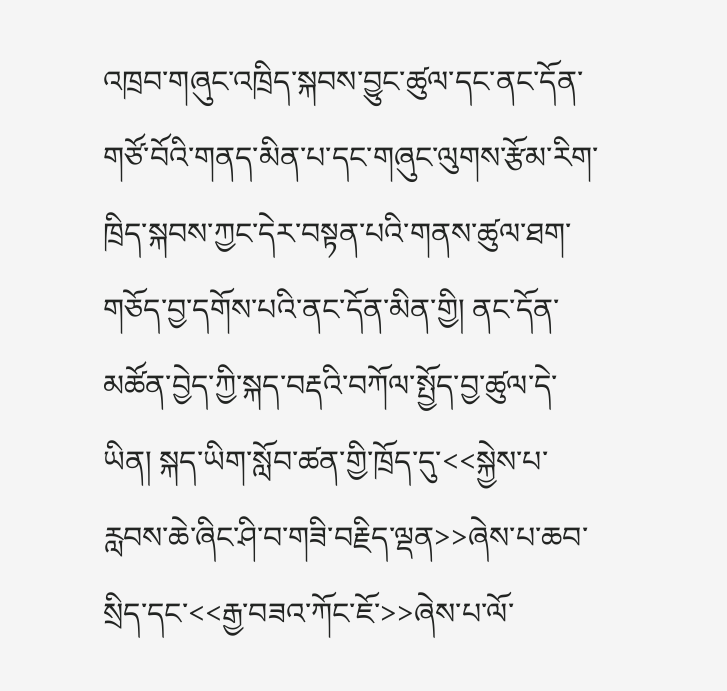འཁྲབ་གཞུང་འཁྲིད་སྐབས་བྱུང་ཚུལ་དང་ནང་དོན་གཙོ་བོའི་གནད་མིན་པ་དང་གཞུང་ལུགས་རྩོམ་རིག་ཁྲིད་སྐབས་ཀྱང་དེར་བསྟན་པའི་གནས་ཚུལ་ཐག་གཅོད་བྱ་དགོས་པའི་ནང་དོན་མིན་གྱི། ནང་དོན་མཚོན་བྱེད་ཀྱི་སྐད་བརྡའི་བཀོལ་སྤྱོད་བྱ་ཚུལ་དེ་ཡིན། སྐད་ཡིག་སློབ་ཚན་གྱི་ཁྲོད་དུ་<<སྐྱེས་པ་རླབས་ཆེ་ཞིང་ཤི་བ་གཟི་བརྗིད་ལྡན>>ཞེས་པ་ཆབ་སྲིད་དང་<<རྒྱ་བཟའ་ཀོང་ཇོ་>>ཞེས་པ་ལོ་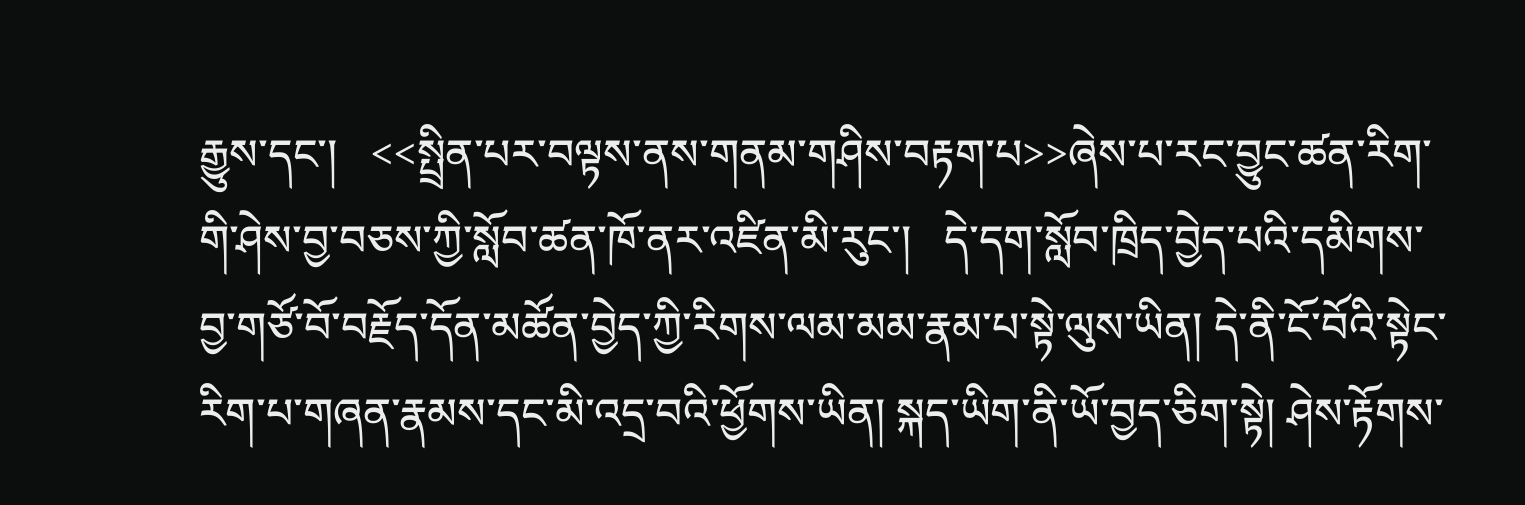རྒྱུས་དང་།   <<སྤྲིན་པར་བལྟས་ནས་གནམ་གཤིས་བརྟག་པ>>ཞེས་པ་རང་བྱུང་ཚན་རིག་གི་ཤེས་བྱ་བཅས་ཀྱི་སློབ་ཚན་ཁོ་ནར་འཛིན་མི་རུང་།   དེ་དག་སློབ་ཁྲིད་བྱེད་པའི་དམིགས་བྱ་གཙོ་བོ་བརྗོད་དོན་མཚོན་བྱེད་ཀྱི་རིགས་ལམ་མམ་རྣམ་པ་སྟེ་ལུས་ཡིན། དེ་ནི་ངོ་བོའི་སྟེང་རིག་པ་གཞན་རྣམས་དང་མི་འདྲ་བའི་ཕྱོགས་ཡིན། སྐད་ཡིག་ནི་ཡོ་བྱད་ཅིག་སྟེ། ཤེས་རྟོགས་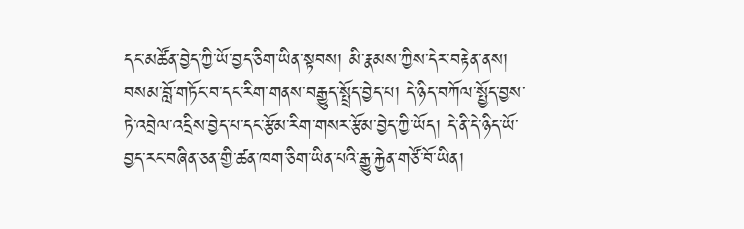དང་མཚོན་བྱེད་ཀྱི་ཡོ་བྱད་ཅིག་ཡིན་སྟབས། མི་རྣམས་ཀྱིས་དེར་བརྟེན་ནས། བསམ་བློ་གཏོང་བ་དང་རིག་གནས་བརྒྱུད་སྤྲོད་བྱེད་པ། དེ་ཉིད་བཀོལ་སྤྱོད་བྱས་ཏེ་འབྲེལ་འདྲིས་བྱེད་པ་དང་རྩོམ་རིག་གསར་རྩོམ་བྱེད་ཀྱི་ཡོད། དེ་ནི་དེ་ཉིད་ཡོ་བྱད་རང་བཞིན་ཅན་གྱི་ཚན་ཁག་ཅིག་ཡིན་པའི་རྒྱུ་རྐྱེན་གཙོ་བོ་ཡིན།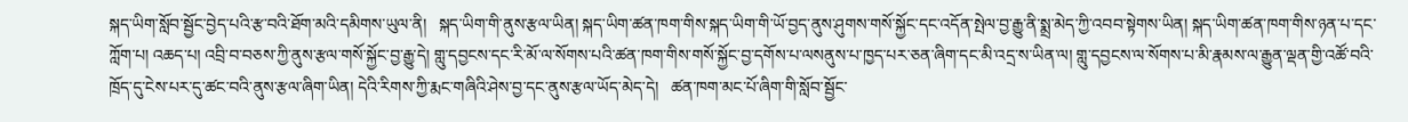སྐད་ཡིག་སློབ་སྦྱོང་བྱེད་པའི་རྩ་བའི་ཐོག་མའི་དམིགས་ཡུལ་ནི།   སྐད་ཡིག་གི་ནུས་རྩལ་ཡིན། སྐད་ཡིག་ཚན་ཁག་གིས་སྐད་ཡིག་གི་ཡོ་བྱད་ནུས་ཤུགས་གསོ་སྐྱོང་དང་འདོན་སྤེལ་བྱ་རྒྱུ་ནི་སྨྲ་མེད་ཀྱི་འབབ་སྟེགས་ཡིན། སྐད་ཡིག་ཚན་ཁག་གིས་ཉན་པ་དང་ཀློག་པ། འཆད་པ། འབྲི་བ་བཅས་ཀྱི་ནུས་རྩལ་གསོ་སྐྱོང་བྱ་རྒྱུ་དེ། གླུ་དབྱངས་དང་རི་མོ་ལ་སོགས་པའི་ཚན་ཁག་གིས་གསོ་སྐྱོང་བྱ་དགོས་པ་ལསནུས་པ་ཁྱད་པར་ཅན་ཞིག་དང་མི་འདྲ་ས་ཡིན་ལ། གླུ་དབྱངས་ལ་སོགས་པ་མི་རྣམས་ལ་རྒྱུན་ལྡན་གྱི་འཚོ་བའི་ཁྲོད་དུ་ངེས་པར་དུ་ཚང་བའི་ནུས་རྩལ་ཞིག་ཡིན། དེའི་རིགས་ཀྱི་རྨང་གཞིའི་ཤེས་བྱ་དང་ནུས་རྩལ་ཡོད་མེད་དེ།   ཚན་ཁག་མང་པོ་ཞིག་གི་སློབ་སྦྱོང་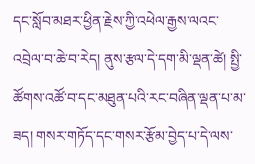དང་སློབ་མཐར་ཕྱིན་རྗེས་ཀྱི་འཕེལ་རྒྱས་ལའང་འབྲེལ་བ་ཆེ་བ་རེད། ནུས་རྩལ་དེ་དག་མི་ལྡན་ཚེ། སྤྱི་ཚོགས་འཚོ་བ་དང་མཐུན་པའི་རང་བཞིན་ལྡན་པ་མ་ཟད། གསར་གཏོད་དང་གསར་རྩོམ་བྱེད་པ་དེ་ལས་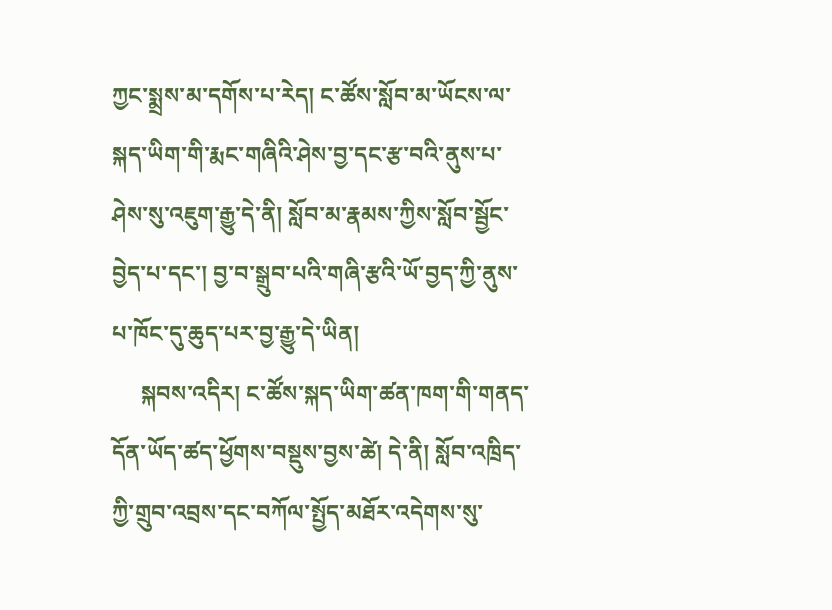ཀྱང་སྨྲས་མ་དགོས་པ་རེད། ང་ཚོས་སློབ་མ་ཡོངས་ལ་སྐད་ཡིག་གི་རྨང་གཞིའི་ཤེས་བྱ་དང་རྩ་བའི་ནུས་པ་ཤེས་སུ་འཇུག་རྒྱུ་དེ་ནི། སློབ་མ་རྣམས་ཀྱིས་སློབ་སྦྱོང་བྱེད་པ་དང་། བྱ་བ་སྒྲུབ་པའི་གཞི་རྩའི་ཡོ་བྱད་ཀྱི་ནུས་པ་ཁོང་དུ་ཆུད་པར་བྱ་རྒྱུ་དེ་ཡིན།
     སྐབས་འདིར། ང་ཚོས་སྐད་ཡིག་ཚན་ཁག་གི་གནད་དོན་ཡོད་ཚད་ཕྱོགས་བསྡུས་བྱས་ཚེ། དེ་ནི། སློབ་འཁྲིད་ཀྱི་གྲུབ་འབྲས་དང་བཀོལ་སྤྱོད་མཐོར་འདེགས་སུ་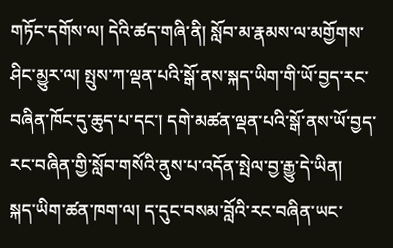གཏོང་དགོས་ལ། དེའི་ཚད་གཞི་ནི། སློབ་མ་རྣམས་ལ་མགྱོགས་ཤིང་མྱུར་ལ། སྤུས་ཀ་ལྡན་པའི་སྒོ་ནས་སྐད་ཡིག་གི་ཡོ་བྱད་རང་བཞིན་ཁོང་དུ་ཆུད་པ་དང་། དགེ་མཚན་ལྡན་པའི་སྒོ་ནས་ཡོ་བྱད་རང་བཞིན་གྱི་སློབ་གསོའི་ནུས་པ་འདོན་སྤེལ་བྱ་རྒྱུ་དེ་ཡིན།
སྐད་ཡིག་ཚན་ཁག་ལ། ད་དུང་བསམ་བློའི་རང་བཞིན་ཡང་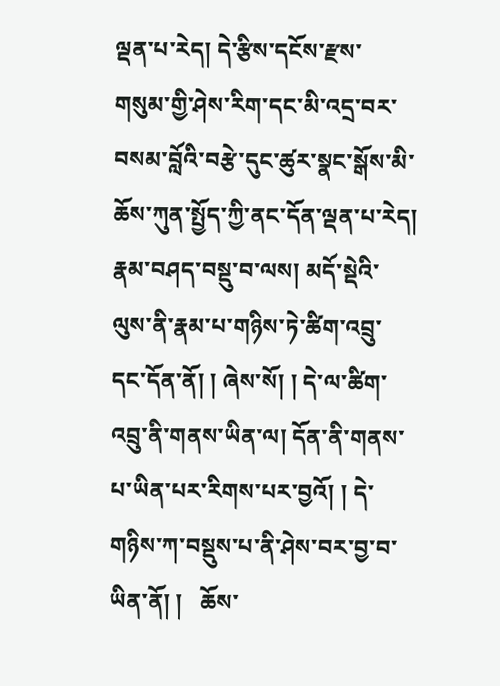ལྡན་པ་རེད། དེ་རྩིས་དངོས་རྫས་གསུམ་གྱི་ཤེས་རིག་དང་མི་འདྲ་བར་བསམ་བློའི་བརྩེ་དུང་ཚུར་སྣང་སྒོས་མི་ཆོས་ཀུན་སྤྱོད་ཀྱི་ནང་དོན་ལྡན་པ་རེད། རྣམ་བཤད་བསྡུ་བ་ལས། མདོ་སྡེའི་ལུས་ནི་རྣམ་པ་གཉིས་ཏེ་ཚིག་འབྲུ་དང་དོན་ནོ། ། ཞེས་སོ། ། དེ་ལ་ཚིག་འབྲུ་ནི་གནས་ཡིན་ལ། དོན་ནི་གནས་པ་ཡིན་པར་རིགས་པར་བྱའོ། ། དེ་གཉིས་ཀ་བསྡུས་པ་ནི་ཤེས་བར་བྱ་བ་ཡིན་ནོ། །   ཆོས་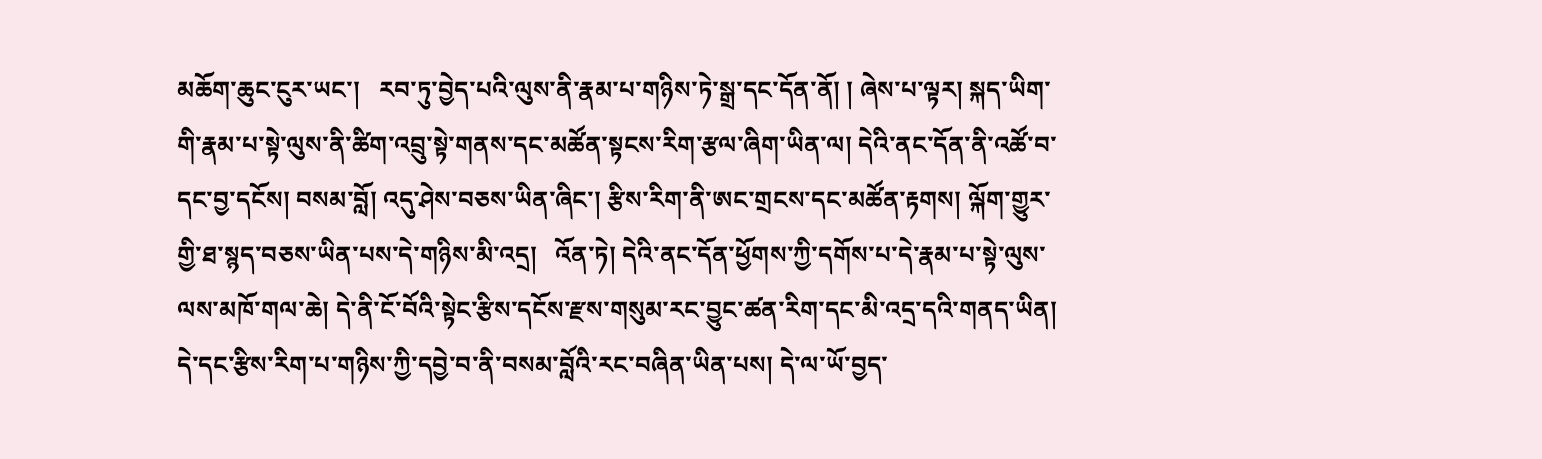མཆོག་ཆུང་ངུར་ཡང་།   རབ་ཏུ་བྱེད་པའི་ལུས་ནི་རྣམ་པ་གཉིས་ཏེ་སྒྲ་དང་དོན་ནོ། ། ཞེས་པ་ལྟར། སྐད་ཡིག་གི་རྣམ་པ་སྟེ་ལུས་ནི་ཚིག་འབྲུ་སྟེ་གནས་དང་མཚོན་སྟངས་རིག་རྩལ་ཞིག་ཡིན་ལ། དེའི་ནང་དོན་ནི་འཚོ་བ་དང་བྱ་དངོས། བསམ་བློ། འདུ་ཤེས་བཅས་ཡིན་ཞིང་། རྩིས་རིག་ནི་ཨང་གྲངས་དང་མཚོན་རྟགས། ལྐོག་གྱུར་གྱི་ཐ་སྙད་བཅས་ཡིན་པས་དེ་གཉིས་མི་འདྲ།   འོན་ཏེ། དེའི་ནང་དོན་ཕྱོགས་ཀྱི་དགོས་པ་དེ་རྣམ་པ་སྟེ་ལུས་ལས་མཁོ་གལ་ཆེ། དེ་ནི་ངོ་བོའི་སྟེང་རྩིས་དངོས་རྫས་གསུམ་རང་བྱུང་ཚན་རིག་དང་མི་འདྲ་དའི་གནད་ཡིན། དེ་དང་རྩིས་རིག་པ་གཉིས་ཀྱི་དབྱེ་བ་ནི་བསམ་བློའི་རང་བཞིན་ཡིན་པས། དེ་ལ་ཡོ་བྱད་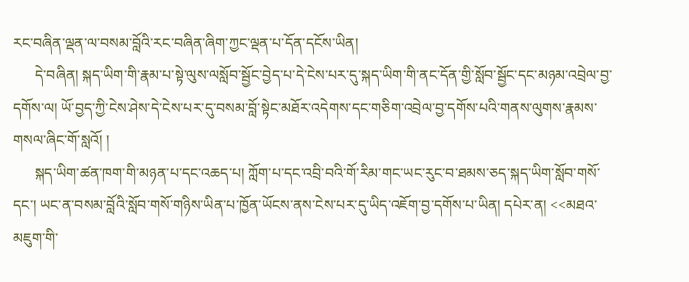རང་བཞིན་ལྡན་ལ་བསམ་བློའི་རང་བཞིན་ཞིག་ཀྱང་ལྡན་པ་དོན་དངོས་ཡིན།
      དེ་བཞིན། སྐད་ཡིག་གི་རྣམ་པ་སྟེ་ལུས་ལསློབ་སྦྱོང་བྱེད་པ་དེ་ངེས་པར་དུ་སྐད་ཡིག་གི་ནང་དོན་གྱི་སློབ་སྦྱོང་དང་མཉམ་འབྲེལ་བྱ་དགོས་ལ། ཡོ་བྱད་ཀྱི་ངེས་ཤེས་དེ་ངེས་པར་དུ་བསམ་བློ་སྟེང་མཐོར་འདེགས་དང་གཅིག་འབྲེལ་བྱ་དགོས་པའི་གནས་ལུགས་རྣམས་གསལ་ཞིང་གོ་སླའོ། །
      སྐད་ཡིག་ཚན་ཁག་གི་མཉན་པ་དང་འཆད་པ། ཀློག་པ་དང་འབྲི་བའི་གོ་རིམ་གང་ཡང་རུང་བ་ཐམས་ཅད་སྐད་ཡིག་སློབ་གསོ་དང་། ཡང་ན་བསམ་བློའི་སློབ་གསོ་གཉིས་ཡིན་པ་ཁྱོན་ཡོངས་ནས་ངེས་པར་དུ་ཡིད་འཇོག་བྱ་དགོས་པ་ཡིན། དཔེར་ན། <<མཐའ་མཇུག་གི་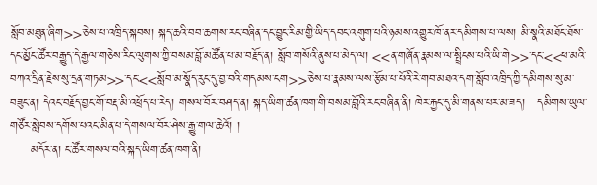སློབ་མཐུན་ཞིག>>་ཅེས་པ་འཁྲིད་སྐབས། སྐད་ཆའི་བབ་ཆགས་རང་བཞིན་དང་བྱུང་རིམ་གྱི་ཡིད་དབང་འགུག་པའི་ཉམས་འགྱུར་ཁོ་ནར་དམིགས་པ་ལས། མི་སྣའི་མཐོང་ཐོས་དང་མྱོང་ཚོར་བརྒྱུད་དེ་རྒྱལ་གཅེས་རིང་ལུགས་ཀྱི་བསམ་བློ་མཚོན་པ་མ་བརྗོད་ན། སློབ་གསོའི་ནུས་པ་མེད་ལ། <<ན་གཞོན་རྣམས་ལ་སྤྲིངས་པའི་ཡི་གེ>>་དང་<<ཕ་མའི་བཀའ་དྲིན་རྗེས་སུ་དྲན་གཏམ>>་དང་<<སློབ་མ་སྣོད་རུང་དུ་བྱ་བའི་གདམས་ངག>>་ཅེས་པ་རྣམས་ལས་རྩོམ་པ་པོའི་རེ་གབ་མཐའ་དག་སློབ་འཁྲིད་ཀྱི་དམིགས་སུ་མ་བཟུང་ན། དེའང་བརྗོད་བྱང་གོ་བརྡ་མི་འཕྲོད་པ་རེད། གསལ་བོར་བཤད་ན། སྐད་ཡིག་ཚན་ཁག་གི་བསམ་བློའི་རང་བཞིན་ནི། ཁེར་རྐྱང་དུ་མི་གནས་པར་མ་ཟད།   དམིགས་ཡུལ་གཙོར་སླེབས་དགོས་པའང་མིན་པ་དེ་གསལ་བོར་ཤེས་རྒྱུ་གལ་ཆེའོ། །
     མདོར་ན། ང་ཚོར་གསལ་བའི་སྐད་ཡིག་ཚན་ཁག་ནི།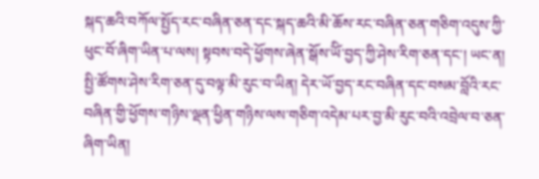སྐད་ཆའི་བཀོལ་སྤྱོད་རང་བཞིན་ཅན་དང་སྐད་ཆའི་མི་ཆོས་རང་བཞིན་ཅན་གཅིག་འདུས་ཀྱི་ཕུང་བོ་ཞིག་ཡིན་པ་ལས། སྟབས་བདེ་ཕྱོགས་ཞེན་སྒོས་ཡོི་བྱད་ཀྱི་ཤེས་རིག་ཅན་དང་། ཡང་ན། སྤྱི་ཚོགས་ཤེས་རིག་ཅན་དུ་བལྟ་མི་རུང་བ་ཡིན། དེར་ཡོ་བྱད་རང་བཞིན་དང་བསམ་བློའི་རང་བཞིན་གྱི་ཕྱོགས་གཉིས་ལྡན་ཕྱིན་གཉིས་ལས་གཅིག་འདེམ་པར་བྱ་མི་རུང་བའི་འབྲེལ་བ་ཅན་ཞིག་ཡིན།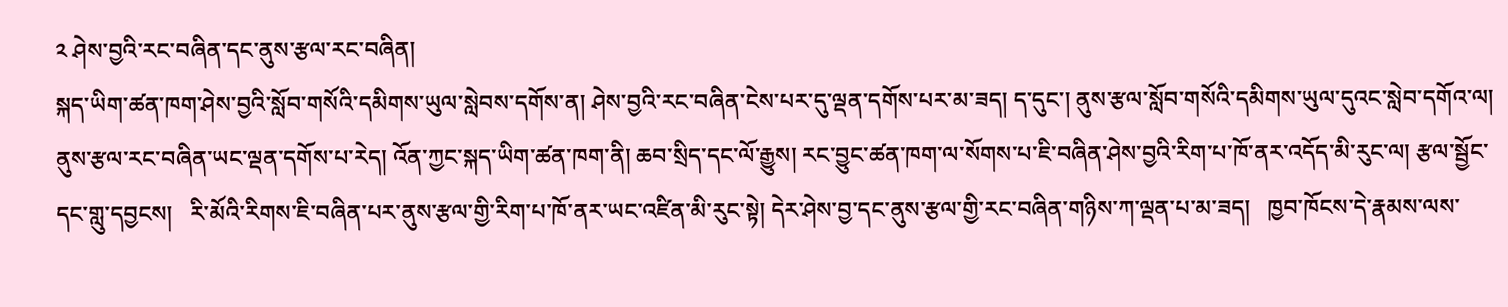༢ ཤེས་བྱའི་རང་བཞིན་དང་ནུས་རྩལ་རང་བཞིན།
སྐད་ཡིག་ཚན་ཁག་ཤེས་བྱའི་སློབ་གསོའི་དམིགས་ཡུལ་སླེབས་དགོས་ན། ཤེས་བྱའི་རང་བཞིན་ངེས་པར་དུ་ལྡན་དགོས་པར་མ་ཟད། ད་དུང་། ནུས་རྩལ་སློབ་གསོའི་དམིགས་ཡུལ་དུའང་སླེབ་དགོའ་ལ། ནུས་རྩལ་རང་བཞིན་ཡང་ལྡན་དགོས་པ་རེད། འོན་ཀྱང་སྐད་ཡིག་ཚན་ཁག་ནི། ཆབ་སྲིད་དང་ལོ་རྒྱུས། རང་བྱུང་ཚན་ཁག་ལ་སོགས་པ་ཇི་བཞིན་ཤེས་བྱའི་རིག་པ་ཁོ་ནར་འདོད་མི་རུང་ལ། རྩལ་སྦྱོང་དང་གླུ་དབྱངས།   རི་མོའི་རིགས་ཇི་བཞིན་པར་ནུས་རྩལ་གྱི་རིག་པ་ཁོ་ནར་ཡང་འཛིན་མི་རུང་སྟེ། དེར་ཤེས་བྱ་དང་ནུས་རྩལ་གྱི་རང་བཞིན་གཉིས་ཀ་ལྡན་པ་མ་ཟད།   ཁྱབ་ཁོངས་དེ་རྣམས་ལས་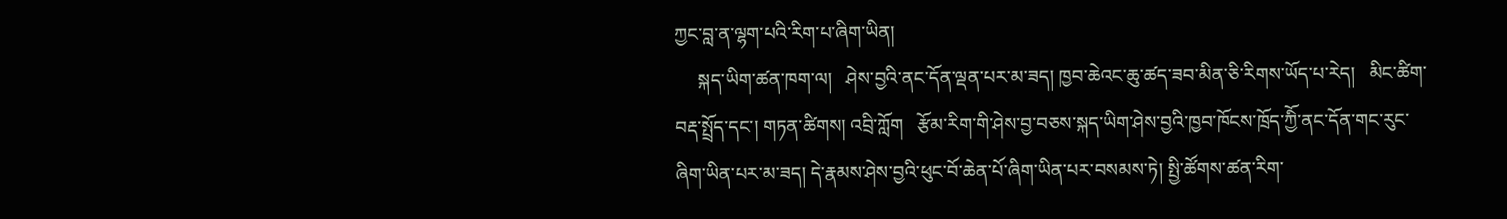ཀྱང་བླ་ན་ལྷག་པའི་རིག་པ་ཞིག་ཡིན།
     སྐད་ཡིག་ཚན་ཁག་ལ།   ཤེས་བྱའི་ནང་དོན་ལྡན་པར་མ་ཟད། ཁྱབ་ཆེའང་ཆུ་ཚད་ཟབ་མིན་ཅི་རིགས་ཡོད་པ་རེད།   མིང་ཚིག་བརྡ་སྤྲོད་དང་། གཏན་ཚིགས། འབྲི་ཀློག   རྩོམ་རིག་གི་ཤེས་བྱ་བཅས་སྐད་ཡིག་ཤེས་བྱའི་ཁྱབ་ཁོངས་ཁྲོད་ཀྱིོ་ནང་དོན་གང་རུང་ཞིག་ཡིན་པར་མ་ཟད། དེ་རྣམས་ཤེས་བྱའི་ཕུང་བོ་ཆེན་པོ་ཞིག་ཡིན་པར་བསམས་ཏེ། སྤྱི་ཚོགས་ཚན་རིག་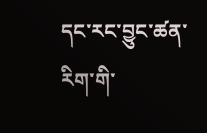དང་རང་བྱུང་ཚན་རིག་གི་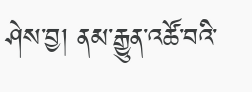ཤེས་བྱ། ནམ་རྒྱུན་འཚོ་བའི་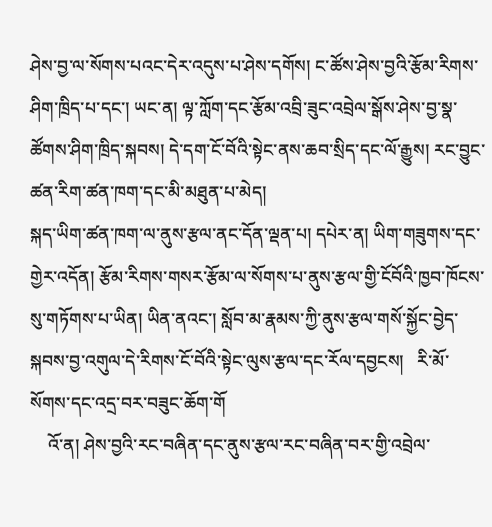ཤེས་བྱ་ལ་སོགས་པའང་དེར་འདུས་པ་ཤེས་དགོས། ང་ཚོས་ཤེས་བྱའི་རྩོམ་རིགས་ཤིག་ཁྲིད་པ་དང་། ཡང་ན། ལྟ་ཀློག་དང་རྩོམ་འབྲི་ཟུང་འབྲེལ་སྒོས་ཤེས་བྱ་སྣ་ཚོགས་ཤིག་ཁྲིད་སྐབས། དེ་དག་ངོ་བོའི་སྟེང་ནས་ཆབ་སྲིད་དང་ལོ་རྒྱུས། རང་བྱུང་ཚན་རིག་ཚན་ཁག་དང་མི་མཐུན་པ་མེད།
སྐད་ཡིག་ཚན་ཁག་ལ་ནུས་རྩལ་ནང་དོན་ལྡན་པ། དཔེར་ན། ཡིག་གཟུགས་དང་གྱེར་འདོན། རྩོམ་རིགས་གསར་རྩོམ་ལ་སོགས་པ་ནུས་རྩལ་གྱི་ངོབོའི་ཁྱབ་ཁོངས་སུ་གཏོགས་པ་ཡིན། ཡིན་ནའང་། སློབ་མ་རྣམས་ཀྱི་ནུས་རྩལ་གསོ་སྐྱོང་བྱེད་སྐབས་བྱ་འགུལ་དེ་རིགས་ངོ་བོའི་སྟེང་ལུས་རྩལ་དང་རོལ་དབྱངས།   རི་མོ་སོགས་དང་འདྲ་བར་བཟུང་ཆོག་གོ
    འོ་ན། ཤེས་བྱའི་རང་བཞིན་དང་ནུས་རྩལ་རང་བཞིན་བར་གྱི་འབྲེལ་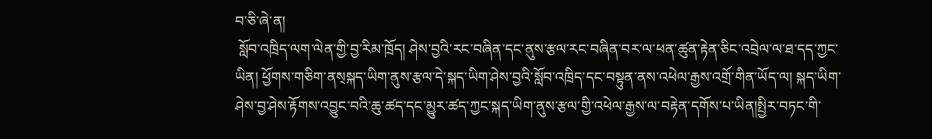བ་ཅི་ཞེ་ན།
 སློབ་འཁྲིད་ལག་ལེན་གྱི་བྱ་རིམ་ཁྲོད། ཤེས་བྱའི་རང་བཞིན་དང་ནུས་རྩལ་རང་བཞིན་བར་ལ་ཕན་ཚུན་རྟེན་ཅིང་འབྲེལ་ལ་ཐ་དད་ཀྱང་ཡིན། ཕྱོགས་གཅིག་ནས྄སྐད་ཡིག་ནུས་རྩལ་དེ་སྐད་ཡིག་ཤེས་བྱའི་སློབ་འཁྲིད་དང་བསྟུན་ནས་འཕེལ་རྒྱས་འགྲོ་གིན་ཡོད་ལ། སྐད་ཡིག་ཤེས་བྱ་ཤེས་རྟོགས་འབྱུང་བའི་ཆུ་ཚད་དང་མྱུར་ཚད་ཀྱང་སྐད་ཡིག་ནུས་རྩལ་གྱི་འཕེལ་རྒྱས་ལ་བརྟེན་དགོས་པ་ཡིན།སྤྱིར་བཏང་གི་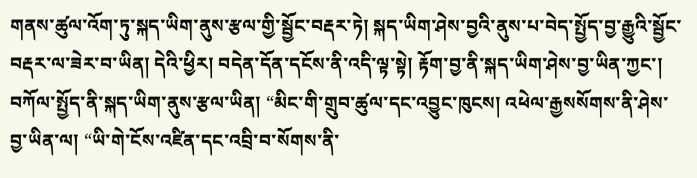གནས་ཚུལ་འོག་ཏུ་སྐད་ཡིག་ནུས་རྩལ་གྱི་སྦྱོང་བརྡར་ཏེ། སྐད་ཡིག་ཤེས་བྱའི་ནུས་པ་བེད་སྤྱོད་བྱ་རྒྱུའི་སྦྱོང་བརྡར་ལ་ཟེར་བ་ཡིན། དེའི་ཕྱིར། བདེན་དོན་དངོས་ནི་འདི་ལྟ་སྟེ། རྟོག་བྱ་ནི་སྐད་ཡིག་ཤེས་བྱ་ཡིན་ཀྱང་། བཀོལ་སྤྱོད་ནི་སྐད་ཡིག་ནུས་རྩལ་ཡིན། “མིང་གི་གྲུབ་ཚུལ་དང་འབྱུང་ཁུངས། འཕེལ་རྒྱསསོགས་ནི་ཤེས་བྱ་ཡིན་ལ། “ཡི་གེ་ངོས་འཛིན་དང་འབྲི་བ་སོགས་ནི་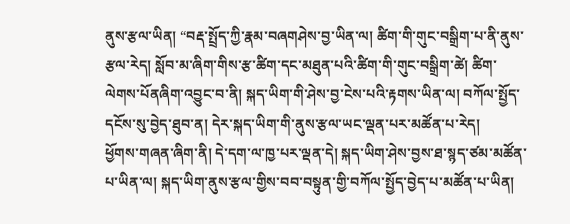ནུས་རྩལ་ཡིན། “བརྡ་སྤྲོད་ཀྱི་རྣམ་བཞགཤེས་བྱ་ཡིན་ལ། ཚིག་གི་གུང་བསྒྲིག་པ་ནི་ནུས་རྩལ་རེད། སློབ་མ་ཞིག་གིས་རྩ་ཚིག་དང་མཐུན་པའི་ཚིག་གི་གུང་བསྒྲིག་ཚེ། ཚིག་ལེགས་པོནཞིག་འབྱུང་བ་ནི། སྐད་ཡིག་གི་ཤེས་བྱ་ངེས་པའི་རྟགས་ཡིན་ལ། བཀོལ་སྤྱོད་དངོས་སུ་བྱེད་ཐུབ་ན། དེར་སྐད་ཡིག་གི་ནུས་རྩལ་ཡང་ལྡན་པར་མཚོན་པ་རེད།
ཕྱོགས་གཞན་ཞིག་ནི། དེ་དག་ལ་ཁྱ་པར་ལྡན་དེ། སྐད་ཡིག་ཤེས་བྱས་ཐ་སྙད་ཙམ་མཚོན་པ་ཡིན་ལ། སྐད་ཡིག་ནུས་རྩལ་གྱིས་བབ་བསྟུན་གྱི་བཀོལ་སྤྱོད་བྱེད་པ་མཚོན་པ་ཡིན།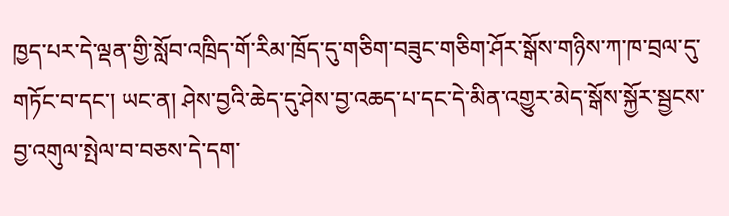ཁྱད་པར་དེ་ལྡན་གྱི་སློབ་འཁྲིད་གོ་རིམ་ཁྲོད་དུ་གཅིག་བཟུང་གཅིག་ཤོར་སྒོས་གཉིས་ཀ་ཁ་བྲལ་དུ་གཏོང་བ་དང་། ཡང་ན། ཤེས་བྱའི་ཆེད་དུ་ཤེས་བྱ་འཆད་པ་དང་དེ་མིན་འགྱུར་མེད་སྒོས་སྐྱོར་སྦྱངས་བྱ་འགུལ་སྤེལ་བ་བཅས་དེ་དག་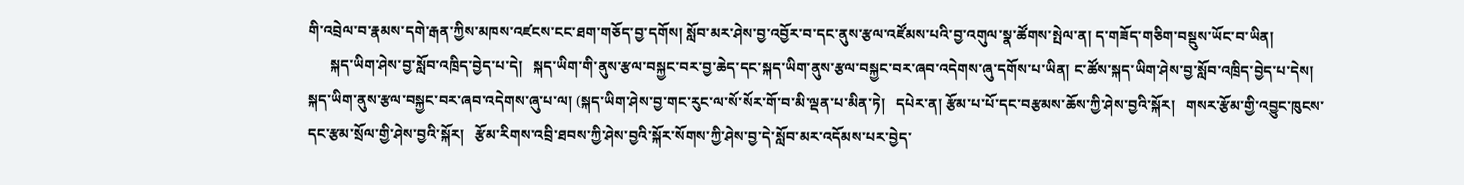གི་འབྲེལ་བ་རྣམས་དགེ་རྒན་ཀྱིས་མཁས་འཛངས་ངང་ཐག་གཅོད་བྱ་དགོས། སློབ་མར་ཤེས་བྱ་འབྱོར་བ་དང་ནུས་རྩལ་འཛོམས་པའི་བྱ་འགུལ་སྣ་ཚོགས་སྤེལ་ན། ད་གཟོད་གཅིག་བསྡུས་ཡོང་བ་ཡིན།
      སྐད་ཡིག་ཤེས་བྱ་སློབ་འཁྲིད་བྱེད་པ་དེ།   སྐད་ཡིག་གི་ནུས་རྩལ་བསྐྱང་བར་བྱ་ཆེད་དང་སྐད་ཡིག་ནུས་རྩལ་བསྐྱང་བར་ཞབ་འདེགས་ཞུ་དགོས་པ་ཡིན། ང་ཚོས་སྐད་ཡིག་ཤེས་བྱ་སློབ་འཁྲིད་བྱེད་པ་དེས།   སྐད་ཡིག་ནུས་རྩལ་བསྐྱང་བར་ཞབ་འདེགས་ཞུ་པ་ལ། (སྐད་ཡིག་ཤེས་བྱ་གང་རུང་ལ་སོ་སོར་གོ་བ་མི་ལྡན་པ་མིན་ཏེ།   དཔེར་ན། རྩོམ་པ་པོ་དང་བརྩམས་ཆོས་ཀྱི་ཤེས་བྱའི་སྐོར།   གསར་རྩོམ་གྱི་འབྱུང་ཁུངས་དང་རྩམ་སྲོལ་གྱི་ཤེས་བྱའི་སྐོར།   རྩོམ་རིགས་འབྲི་ཐབས་ཀྱི་ཤེས་བྱའི་སྐོར་སོགས་ཀྱི་ཤེས་བྱ་དེ་སློབ་མར་འདོམས་པར་བྱེད་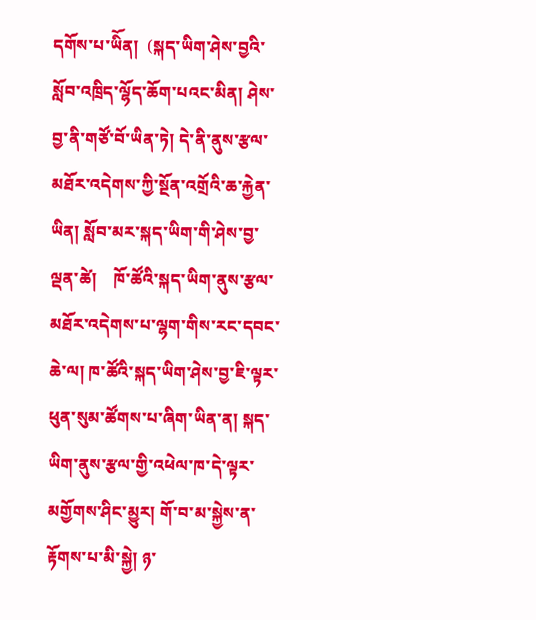དགོས་པ་ཡིོན།  (སྐད་ཡིག་ཤེས་བྱའི་སློབ་འཁྲིད་ལྷོད་ཆོག་པའང་མིན། ཤེས་བྱ་ནི་གཙོ་བོ་ཡིན་ཏེ། དེ་ནི་ནུས་རྩལ་མཐོར་འདེགས་ཀྱི་སྔོན་འགྲོའི་ཆ་རྐྱེན་ཡིན། སློབ་མར་སྐད་ཡིག་གི་ཤེས་བྱ་ལྡན་ཚེ།    ཁོ་ཚོའི་སྐད་ཡིག་ནུས་རྩལ་མཐོར་འདེགས་པ་ལྷག་གིས་རང་དབང་ཆེ་ལ། ཁ་ཚོའི་སྐད་ཡིག་ཤེས་བྱ་ཇི་ལྟར་ཕུན་སུམ་ཚོགས་པ་ཞིག་ཡིན་ན། སྐད་ཡིག་ནུས་རྩལ་གྱི་འཕེལ་ཁ་དེ་ལྟར་མགྱོགས་ཤིང་མྱུར། གོ་བ་མ་སྐྱེས་ན་རྟོགས་པ་མི་སྐྱེ། ཉ་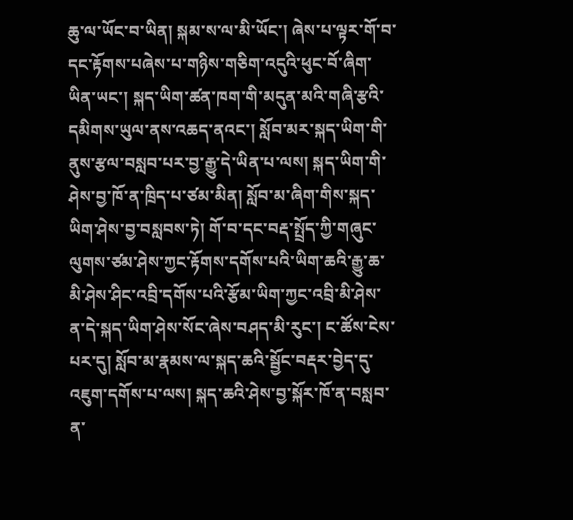ཆུ་ལ་ཡོང་བ་ཡིན། སྐམ་ས་ལ་མི་ཡོང་། ཞེས་པ་ལྟར་གོ་བ་དང་རྟོགས་པཞེས་པ་གཉིས་གཅིག་འདུའི་ཕུང་བོ་ཞིག་ཡིན་ཡང་། སྐད་ཡིག་ཚན་ཁག་གི་མདུན་མའི་གཞི་རྩའི་དམིགས་ཡུལ་ནས་འཆད་ནའང་། སློབ་མར་སྐད་ཡིག་གི་ནུས་རྩལ་བསླབ་པར་བྱ་རྒྱུ་དེ་ཡིན་པ་ལས། སྐད་ཡིག་གི་ཤེས་བྱ་ཁོ་ན་ཁྲིད་པ་ཙམ་མིན། སློབ་མ་ཞིག་གིས་སྐད་ཡིག་ཤེས་བྱ་བསླབས་ཏེ། གོ་བ་དང་བརྡ་སྤྲོད་ཀྱི་གཞུང་ལུགས་ཙམ་ཤེས་ཀྱང་རྟོགས་དགོས་པའི་ཡིག་ཆའི་རྒྱུ་ཆ་མི་ཤེས་ཤིང་འབྲི་དགོས་པའི་རྩོམ་ཡིག་ཀྱང་འབྲི་མི་ཤེས་ན་དེ་སྐད་ཡིག་ཤེས་སོང་ཞེས་བཤད་མི་རུང་། ང་ཚོས་ངེས་པར་དུ། སློབ་མ་རྣམས་ལ་སྐད་ཆའི་སྦྱོང་བརྡར་བྱེད་དུ་འཇུག་དགོས་པ་ལས། སྐད་ཆའི་ཤེས་བྱ་སྐོར་ཁོ་ན་བསླབ་ན་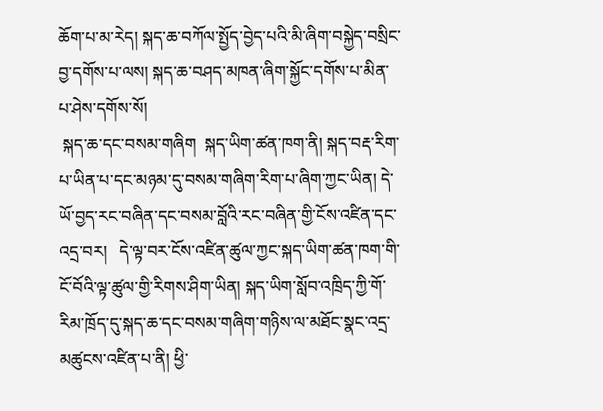ཆོག་པ་མ་རེད། སྐད་ཆ་བཀོལ་སྤྱོད་བྱེད་པའི་མི་ཞིག་བསྐྱེད་བསྲིང་བྱ་དགོས་པ་ལས། སྐད་ཆ་བཤད་མཁན་ཞིག་སྐྱོང་དགོས་པ་མིན་པ་ཤེས་དགོས་སོ།
 སྐད་ཆ་དང་བསམ་གཞིག  སྐད་ཡིག་ཚན་ཁག་ནི། སྐད་བརྡ་རིག་པ་ཡིན་པ་དང་མཉམ་དུ་བསམ་གཞིག་རིག་པ་ཞིག་ཀྱང་ཡིན། དེ་ཡོ་བྱད་རང་བཞིན་དང་བསམ་བློའི་རང་བཞིན་གྱི་ངོས་འཛིན་དང་འདྲ་བར།   དེ་ལྟ་བར་ངོས་འཛིན་ཚུལ་ཀྱང་སྐད་ཡིག་ཚན་ཁག་གི་ངོ་བོའི་ལྟ་ཚུལ་གྱི་རིགས་ཤིག་ཡིན། སྐད་ཡིག་སློབ་འཁྲིད་ཀྱི་གོ་རིམ་ཁྲོད་དུ་སྐད་ཆ་དང་བསམ་གཞིག་གཉིས་ལ་མཐོང་སྣང་འདྲ་མཚུངས་འཛིན་པ་ནི། ཕྱི་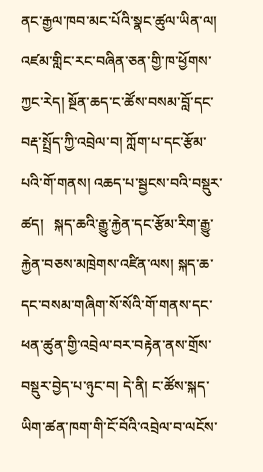ནང་རྒྱལ་ཁབ་མང་པོའི་སྣང་ཚུལ་ཡིན་ལ། འཛམ་གླིང་རང་བཞིན་ཅན་གྱི་ཁ་ཕྱོགས་ཀྱང་རེད། སྔོན་ཆད་ང་ཚོས་བསམ་བློ་དང་བརྡ་སྤྲོད་ཀྱི་འབྲེལ་བ། ཀློག་པ་དང་རྩོམ་པའི་གོ་གནས། འཆད་པ་སྦྱངས་བའི་བསྡུར་ཚད།   སྐད་ཆའི་རྒྱུ་རྐྱེན་དང་རྩོམ་རིག་རྒྱུ་རྐྱེན་བཅས་མཁྲེགས་འཛིན་ལས། སྐད་ཆ་དང་བསམ་གཞིག་སོ་སོའི་གོ་གནས་དང་ཕན་ཚུན་གྱི་འབྲེལ་བར་བརྟེན་ནས་གྲོས་བསྡུར་བྱེད་པ་ཉུང་བ། དེ་ནི། ང་ཚོས་སྐད་ཡིག་ཚན་ཁག་གི་ངོ་བོའི་འབྲེལ་བ་ལངོས་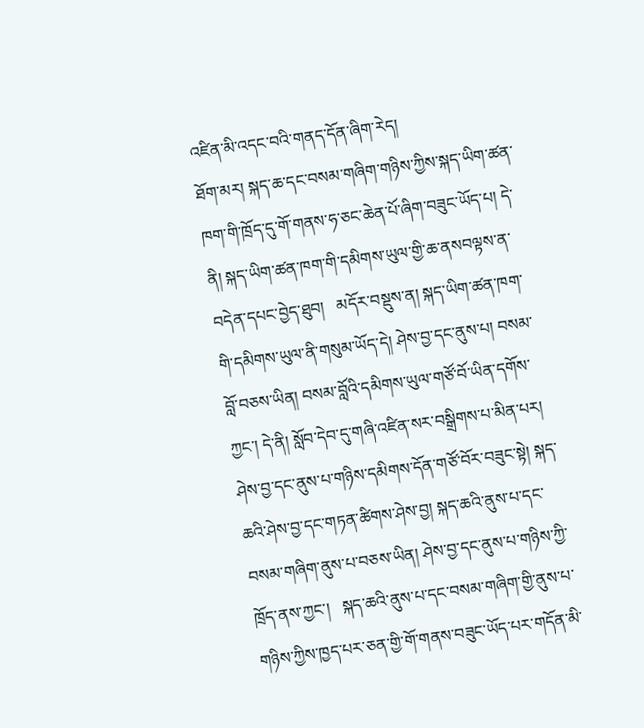འཛིན་མི་འདང་བའི་གནད་དོན་ཞིག་རེད།
ཐོག་མར། སྐད་ཆ་དང་བསམ་གཞིག་གཉིས་ཀྱིས་སྐད་ཡིག་ཚན་ཁག་གི་ཁྲོད་དུ་གོ་གནས་ཧ་ཅང་ཆེན་པོ་ཞིག་བཟུང་ཡོད་པ། དེ་ནི། སྐད་ཡིག་ཚན་ཁག་གི་དམིགས་ཡུལ་གྱི་ཆ་ནསབལྟས་ན་བདེན་དཔང་བྱེད་ཐུབ།   མདོར་བསྡུས་ན། སྐད་ཡིག་ཚན་ཁག་གི་དམིགས་ཡུལ་ནི་གསུམ་ཡོད་དེ། ཤེས་བྱ་དང་ནུས་པ། བསམ་བློ་བཅས་ཡིན། བསམ་བློའི་དམིགས་ཡུལ་གཙོ་བོ་ཡིན་དགོས་ཀྱང་། དེ་ནི། སློབ་དེབ་དུ་གཞི་འཛིན་སར་བསྒྲིགས་པ་མིན་པར། ཤེས་བྱ་དང་ནུས་པ་གཉིས་དམིགས་དོན་གཙོ་བོར་བཟུང་སྟེ། སྐད་ཆའི་ཤེས་བྱ་དང་གཏན་ཚིགས་ཤེས་བྱ། སྐད་ཆའི་ནུས་པ་དང་བསམ་གཞིག་ནུས་པ་བཅས་ཡིན། ཤེས་བྱ་དང་ནུས་པ་གཉིས་ཀྱི་ཁྲོད་ནས་ཀྱང་།   སྐད་ཆའི་ནུས་པ་དང་བསམ་གཞིག་གྱི་ནུས་པ་གཉིས་ཀྱིས་ཁྱད་པར་ཅན་གྱི་གོ་གནས་བཟུང་ཡོད་པར་གདོན་མི་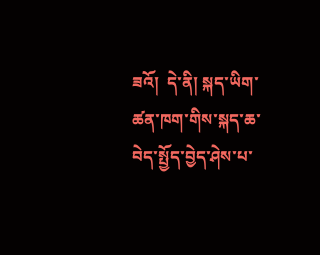ཟའོ།  དེ་ནི། སྐད་ཡིག་ཚན་ཁག་གིས་སྐད་ཆ་བེད་སྤྱོད་བྱེད་ཤེས་པ་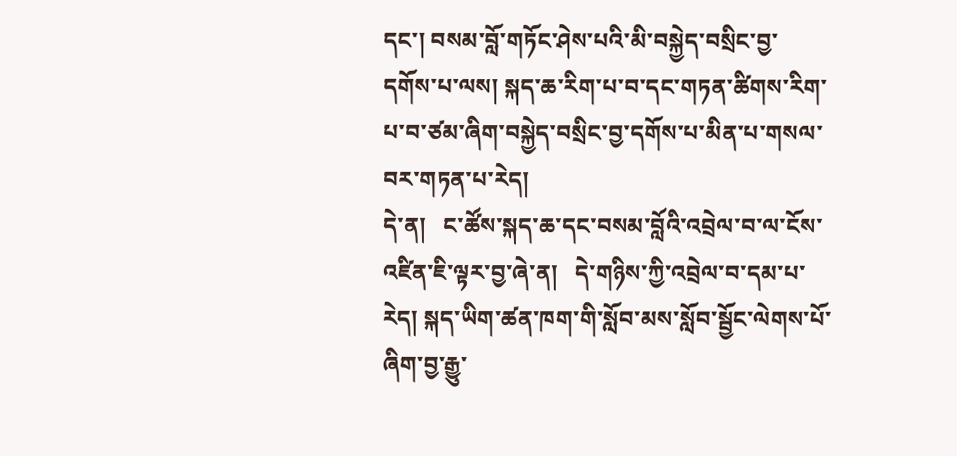དང་། བསམ་བློ་གཏོང་ཤེས་པའི་མི་བསྐྱེད་བསྲིང་བྱ་དགོས་པ་ལས། སྐད་ཆ་རིག་པ་བ་དང་གཏན་ཚིགས་རིག་པ་བ་ཙམ་ཞིག་བསྐྱེད་བསྲིང་བྱ་དགོས་པ་མིན་པ་གསལ་བར་གཏན་པ་རེད།
དེ་ན།   ང་ཚོས་སྐད་ཆ་དང་བསམ་བློའི་འབྲེལ་བ་ལ་ངོས་འཛིན་ཇི་ལྟར་བྱ་ཞེ་ན།   དེ་གཉིས་ཀྱི་འབྲེལ་བ་དམ་པ་རེད། སྐད་ཡིག་ཚན་ཁག་གི་སློབ་མས་སློབ་སྦྱོང་ལེགས་པོ་ཞིག་བྱ་རྒྱུ་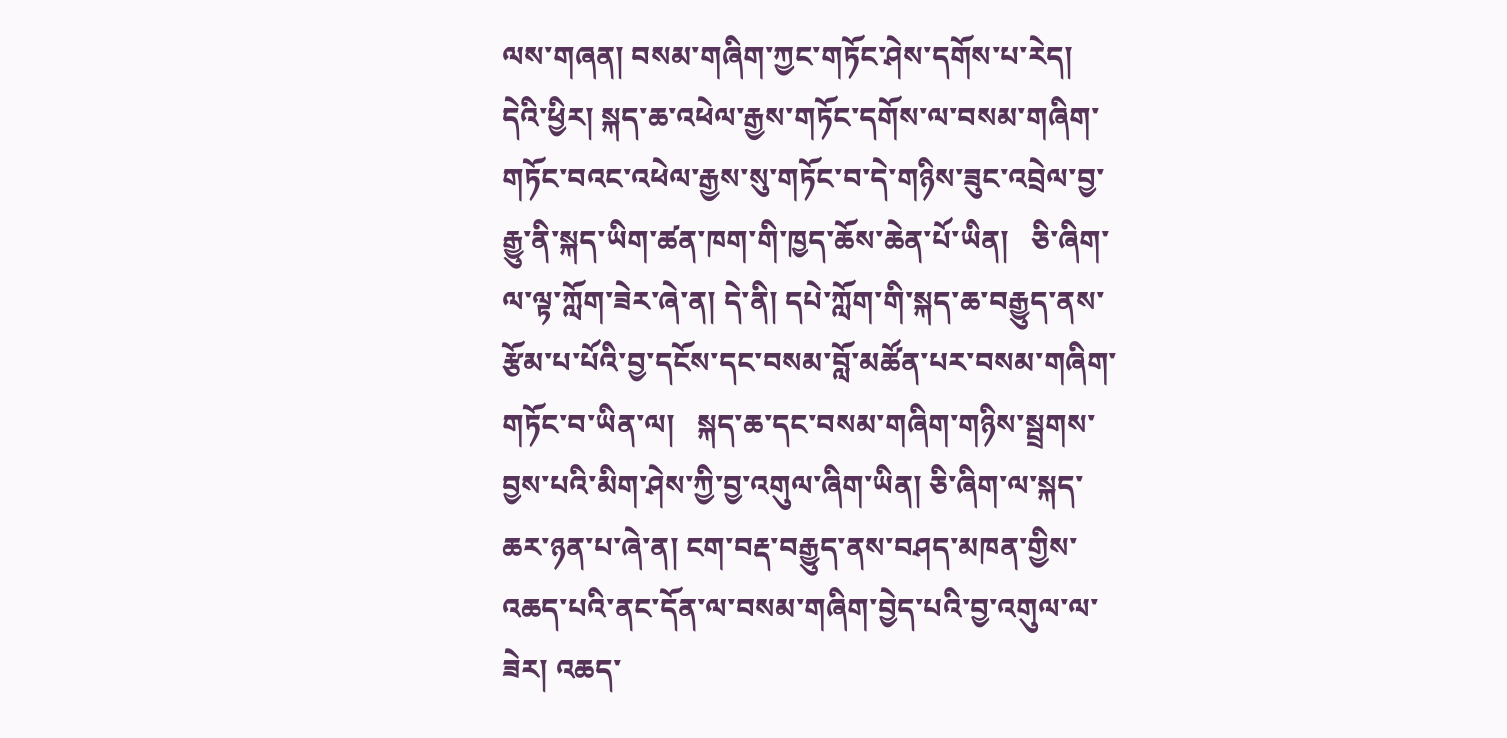ལས་གཞན། བསམ་གཞིག་ཀྱང་གཏོང་ཤེས་དགོས་པ་རེད། དེའི་ཕྱིར། སྐད་ཆ་འཕེལ་རྒྱས་གཏོང་དགོས་ལ་བསམ་གཞིག་གཏོང་བའང་འཕེལ་རྒྱས་སུ་གཏོང་བ་དེ་གཉིས་ཟུང་འབྲེལ་བྱ་རྒྱུ་ནི་སྐད་ཡིག་ཚན་ཁག་གི་ཁྱད་ཆོས་ཆེན་པོ་ཡིན།   ཅི་ཞིག་ལ་ལྟ་ཀློག་ཟེར་ཞེ་ན། དེ་ནི། དཔེ་ཀློག་གི་སྐད་ཆ་བརྒྱུད་ནས་རྩོམ་པ་པོའི་བྱ་དངོས་དང་བསམ་བློ་མཚོན་པར་བསམ་གཞིག་གཏོང་བ་ཡིན་ལ།   སྐད་ཆ་དང་བསམ་གཞིག་གཉིས་སྦྲགས་བྱས་པའི་མིག་ཤེས་ཀྱི་བྱ་འགུལ་ཞིག་ཡིན། ཅི་ཞིག་ལ་སྐད་ཆར་ཉན་པ་ཞེ་ན། ངག་བརྡ་བརྒྱུད་ནས་བཤད་མཁན་གྱིས་འཆད་པའི་ནང་དོན་ལ་བསམ་གཞིག་བྱེད་པའི་བྱ་འགུལ་ལ་ཟེར། འཆད་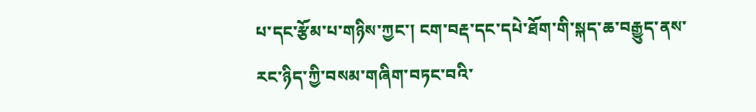པ་དང་རྩོམ་པ་གཉིས་ཀྱང་། ངག་བརྡ་དང་དཔེ་ཐོག་གི་སྐད་ཆ་བརྒྱུད་ནས་རང་ཉིད་ཀྱི་བསམ་གཞིག་བཏང་བའི་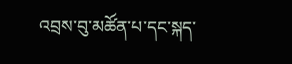འབྲས་བུ་མཚོན་པ་དང་སྐད་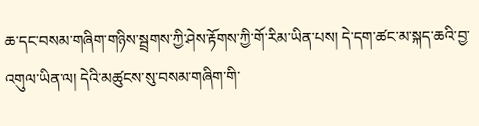ཆ་དང་བསམ་གཞིག་གཉིས་སྦྲགས་ཀྱི་ཤེས་རྟོགས་ཀྱི་གོ་རིམ་ཡིན་པས། དེ་དག་ཚང་མ་སྐད་ཆའི་བྱ་འགུལ་ཡིན་ལ། དེའི་མཚུངས་སུ་བསམ་གཞིག་གི་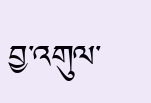བྱ་འགུལ་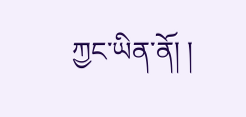ཀྱང་ཡིན་ནོ། །